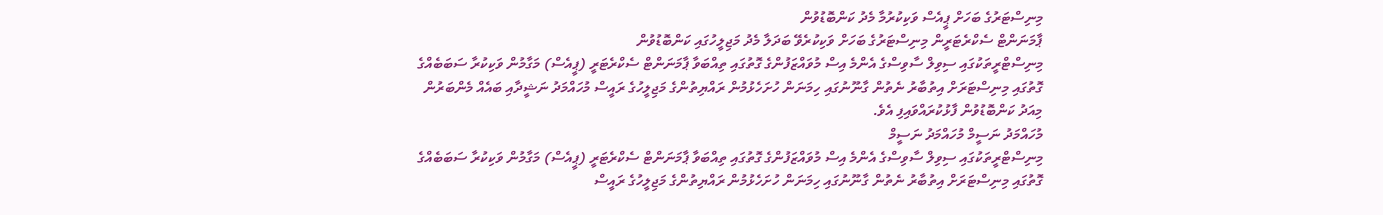މިނިސްޓަރުގެ ބަހަށް ޕީއެސް ވަކިކުރުމާ މެދު ކަންބޮޑުވުން
ޕާމަނަންޓް ސެކްރެޓަރީން މިނިސްޓަރުގެ ބަހަށް ވަކިކުރެވޭ ބަދަލާ މެދު މަޖިލީހުގައި ކަންބޮޑުވުން
މިނިސްޓްރީތަކުގައި ސިވިލް ސާވިސްގެ އެންމެ އިސް މުވައްޒަފުންގެ ގޮތުގައި ތިއްބަވާ ޕާމަނަންޓް ސެކްރެޓަރީ (ޕީއެސް) މަގާމުން ވަކިކުރާ ސަބަބެއްގެ ގޮތުގައި މިނިސްޓަރަށް އިތުބާރު ނެތުން ގާނޫނުގައި ހިމަނަން ހުށަހެޅުމުން ރައްޔިތުންގެ މަޖިލީހުގެ ރައީސް މުހައްމަދު ނަޝީދާއި ބައެއް މެންބަރުން މިއަދު ކަންބޮޑުވުން ފާޅުކުރައްވައިފި އެވެ.
މުހައްމަދު ނަސީމް މުހައްމަދު ނަސީމް
މިނިސްޓްރީތަކުގައި ސިވިލް ސާވިސްގެ އެންމެ އިސް މުވައްޒަފުންގެ ގޮތުގައި ތިއްބަވާ ޕާމަނަންޓް ސެކްރެޓަރީ (ޕީއެސް) މަގާމުން ވަކިކުރާ ސަބަބެއްގެ ގޮތުގައި މިނިސްޓަރަށް އިތުބާރު ނެތުން ގާނޫނުގައި ހިމަނަން ހުށަހެޅުމުން ރައްޔިތުންގެ މަޖިލީހުގެ ރައީސް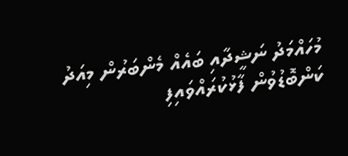މުހައްމަދު ނަޝީދާއި ބައެއް މެންބަރުން މިއަދު ކަންބޮޑުވުން ފާޅުކުރައްވައިފި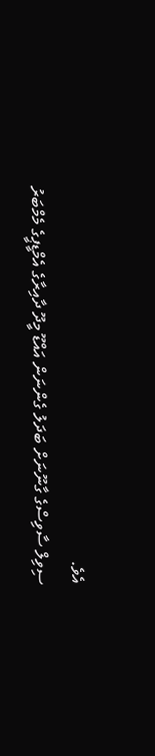އެވެ.
ސިވިލް ސާވިސްގެ ގާނޫނަށް ބަދަލު ގެންނަން އައްޑޫ މީދޫ ދާއިރާގެ އެމްޑީޕީގެ މެމްބަރު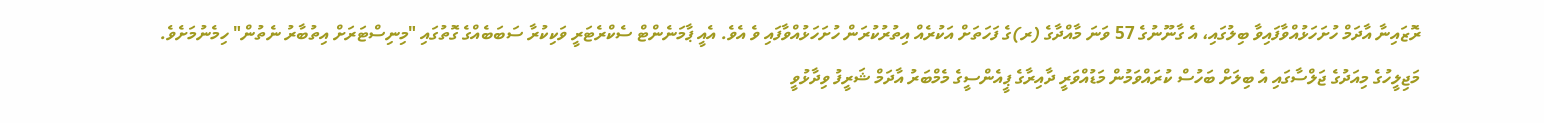ރޮޒައިނާ އާދަމް ހުށަހަޅުއްވާފައިވާ ބިލުގައި، އެ ގާނޫނުގެ 57 ވަނަ މާއްދާގެ (ރ)ގެ ފަހަތަށް އަކުރެއް އިތުރުކުރަން ހުށަހަޅުއްވާފައި ވެ އެވެ. އެއީ ޕާމަނެންޓް ސެކްރެޓަރީ ވަކިކުރާ ސަބަބެއްގެ ގޮތުގައި "މިނިސްޓަރަށް އިތުބާރު ނެތުން" ހިމެނުމަށެވެ.
މަޖިލީހުގެ މިއަދުގެ ޖަލްސާގައި އެ ބިލަށް ބަހުސް ކުރައްވަމުން މަޑުއްވަރީ ދާއިރާގެ ޕީއެންސީގެ މެމްބަރު އާދަމް ޝަރީފު ވިދާޅުވީ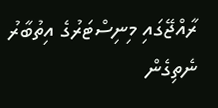ރާއްޖޭގައި މިނިސްޓަރުގެ އިތުބާރު ނެތިގެން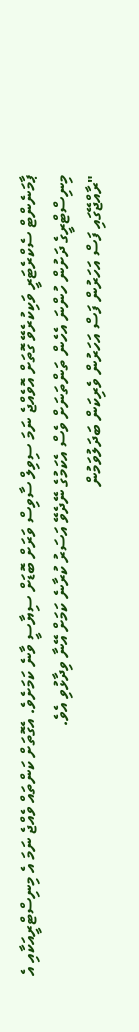ޕާމަނެންޓް ސެކްރެޓަރީ ވަކިކުރެވޭ ގޮތަށް އޮވެއްޖެ ނަމަ ސިވިލް ސާވިސް ވަރަށް ބޮޑަށް ސިޔާސީ ވާނެ ކަމަށެވެ. އެގޮތަށް ކަންތައް ވެއްޖެ ނަމަ އެ މިނިސްޓްރީއަކާއި އެ މިނިސްޓްރީގެ ދަށުން ހުންނަ އެހެން ތަންތަނަށް ވެސް އެކަމުގެ ނޭދެވޭ އަސަރު ކުރާނެ ކަމަށް އޭނާ ވިދާޅުވި އެވެ.
"ރާއްޖޭގައި ފަސް އަހަރުން ފަސް އަހަރުން ވެރިކަން ބަދަލުވަމުން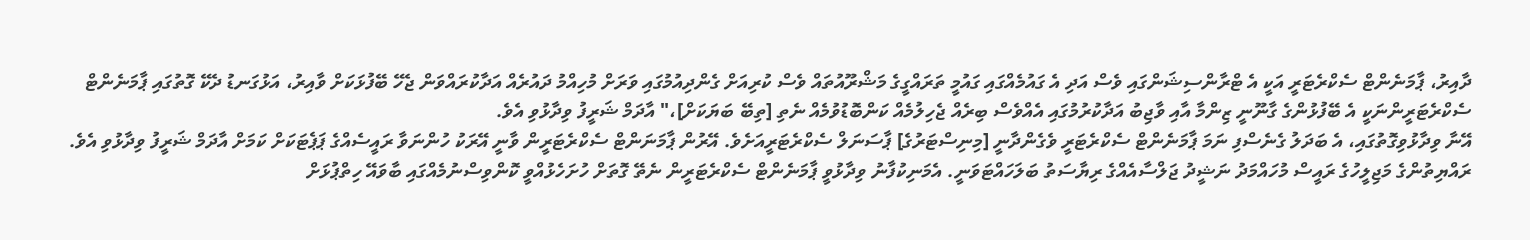ދާއިރު، ޕާމަނެންޓް ސެކްރެޓަރީ އަކީ އެ ޓްރާންސިޝަންގައި ވެސް އަދި އެ ގައުމެއްގައި ގައުމީ ތަރައްގީގެ މަޝްރޫއުތައް ވެސް ކުރިއަށް ގެންދިއުމުގައި ވަރަށް މުހިއްމު ދައުރެއް އަދާކުރައްވަން ޖެހޭ ބޭފުޅަކަށް ވާއިރު، އަޅުގަނޑު ދެކޭ ގޮތުގައި ޕާމަނެންޓް ސެކްރެޓަރީންނަކީ އެ ބޭފުޅުންގެ ގާނޫނީ ޒިންމާ އާއި ވާޖިބު އަދާކުރުމުގައި އެއްވެސް ބިރެއް ޖެހިލުމެއް ކަންބޮޑުވުމެއް ނެތި [ތިބޭ ބަޔަކަށް]،" އާދަމް ޝަރީފު ވިދާޅުވި އެވެ.
އޭނާ ވިދާޅުވިގޮތުގައި، އެ ބަދަލު ގެނެސްފި ނަމަ ޕާމަނެންޓް ސެކްރެޓަރީ ވެގެންދާނީ [މިނިސްޓަރުގެ] ޕާސަނަލް ސެކްރެޓަރީއަށެވެ. އޭރުން ޕާމަނަންޓް ސެކްރެޓަރީން ވާނީ އޭރަކު ހުންނަވާ ރައީސެއްގެ ޕަޕެޓަކަށް ކަމަށް އާދަމް ޝަރީފު ވިދާޅުވި އެވެ.
ރައްޔިތުންގެ މަޖިލީހުގެ ރައީސް މުހައްމަދު ނަޝީދު ޖަލްސާއެއްގެ ރިޔާސަތު ބަލަހައްޓަވަނީ. އެމަނިކުފާނު ވިދާޅުވީ ޕާމަނެންޓް ސެކްރެޓަރީން ނެތޭ ގޮތަށް ހުށަހެޅުއްވީ ކޮންވިސްނުމެއްގައި ބާވައޭ ހިތްޕުޅަށް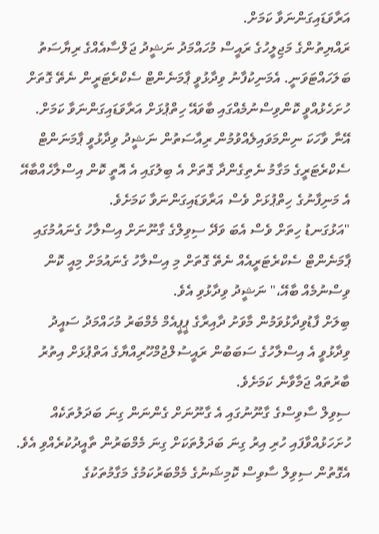އަރާވަޑައިގަންނަވާ ކަމަށް.
ރައްޔިތުންގެ މަޖިލީހުގެ ރައީސް މުހައްމަދު ނަޝީދު ޖަލްސާއެއްގެ ރިޔާސަތު ބަލަހައްޓަވަނީ. އެމަނިކުފާނު ވިދާޅުވީ ޕާމަނެންޓް ސެކްރެޓަރީން ނެތޭ ގޮތަށް ހުށަހެޅުއްވީ ކޮންވިސްނުމެއްގައި ބާވައޭ ހިތްޕުޅަށް އަރާވަޑައިގަންނަވާ ކަމަށް.
އޭނާ ވާހަކަ ނިންމަވައިލެއްވުމުން ރިއާސަތުން ނަޝީދު ވިދާޅުވީ ޕާމަނަންޓް ސެކްރެޓަރީގެ މަގާމު ނެތިގެންދާ ގޮތަށް އެ ބިލުގައި އެ އޮތީ ކޮން އިސްލާހެއްބާއޭ އެ މަނިފާނުގެ ހިތްޕުޅަށް ވެސް އަރާވަޑައިގަންނަވާ ކަމަށެވެ.
"އަޅުގަނޑު ހިތަށް ވެސް އެބަ ވަދޭ ސިވިލްގެ ގާނޫނަށް އިސްލާހު ގެނައުމުގައި ޕާމަނެންޓް ސެކްރެޓަރީއެއް ނެތޭ ގޮތަށް މި އިސްލާހު ގެނައުމަށް މިއީ ކޮން ވިސްނުމެއް ބާއޭ،" ނަޝީދު ވިދާޅުވި އެވެ.
ބިލަށް ފާޑުވިދާޅުވަމުން މާވަށު ދާއިރާގެ ޕީޕީއެމް މެމްބަރު މުހައްމަދު ސައީދު ވިދާޅުވީ އެ އިސްލާހުގެ ސަބަބުން ރައީސުލްޖުމްހޫރިއްޔާގެ އަތްޕުޅަށް އިތުރު ބާރުތައް ޖަމާވާނެ ކަމަށެވެ.
ސިވިލް ސާވިސްގެ ގާނޫނުގައި އެ ގާނޫނަށް ގެންނަން ގިނަ ބަދަލުތަކެއް ހުށަހަޅުއްވާފައި ހުރި އިރު ގިނަ ބަދަލުތަކަށް ގިނަ މެމްބަރުން ތާއީދުކުރެއްވި އެވެ. އެގޮތުން ސިވިލް ސާވިސް ކޮމިޝަނުގެ މެމްބަރުކަމުގެ މަގާމުތަކުގެ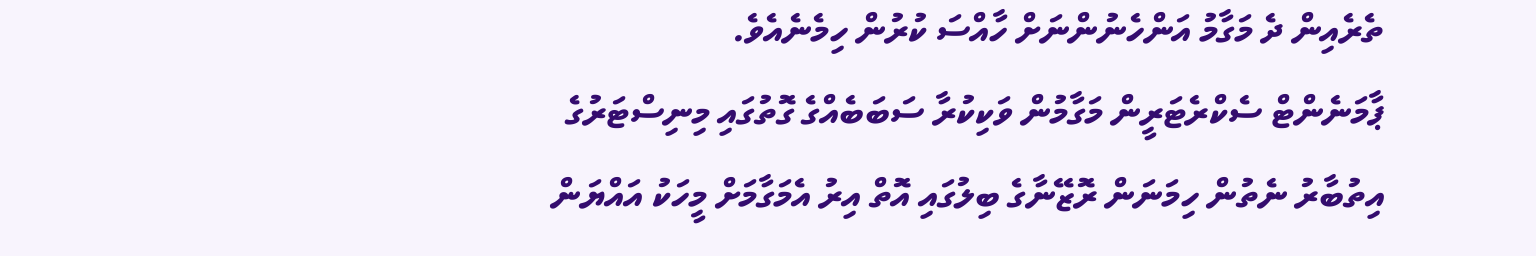ތެރެއިން ދެ މަގާމު އަންހެނުންނަށް ހާއްސަ ކުރުން ހިމެނެއެވެ.
ޕާމަނެންޓް ސެކްރެޓަރީން މަގާމުން ވަކިކުރާ ސަބަބެއްގެ ގޮތުގައި މިނިސްޓަރުގެ އިތުބާރު ނެތުން ހިމަނަން ރޮޒޭނާގެ ބިލުގައި އޮތް އިރު އެމަގާމަށް މީހަކު އައްޔަން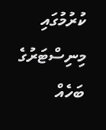ކުރުމުގައި މިނިސްޓަރުގެ ބަހެއް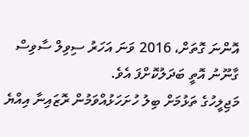އޮންނަ ގޮތަށް، 2016 ވަނަ އަހަރު ސިވިލް ސާވިސް ގާނޫނު އޮތީ ބަދަލުކޮށްފަ އެވެ.
މަޖިލީހުގެ ތަޅުމަށް ބިލު ހުށަހަޅުއްވަމުން ރޮޒައިނާ އިއްޔެ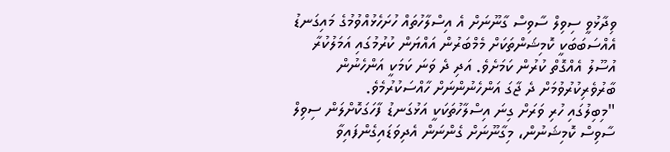ވިދާޅުވީ ސިވިލް ސާވިސް ގާނޫނަށް އެ އިސްލާހުތައް ހުށަހެޅުއްވުމުގެ މައިގަނޑު އެއްސަބަބަކީ ކޮމިޝަންތަކަށް މެމްބަރުން އައްޔަން ކުރުމުގައި އަމަލުކުރާ އުސޫލު އެއްގޮތް ކުރުން ކަމަށެވެ. އަދި ދެ ވަނަ ކަމަކީ އަންހެނުން ބާރުވެރިކުރުވުމަށް ދެ ޖާގަ އަންހެނުންނަށް ހާއްސަކުރުމެވެ.
"މިބިލުގައި ހުރި ވަރަށް ގިނަ އިސްލާހުތަކަކީ އަޅުގަނޑު ފާހަގަކޮށްލަން ސިވިލް ސާވިސް ކޮމިޝަނުން، މިގާނޫނަށް ގެންނަން އެދިވަޑައިގެންފައިވާ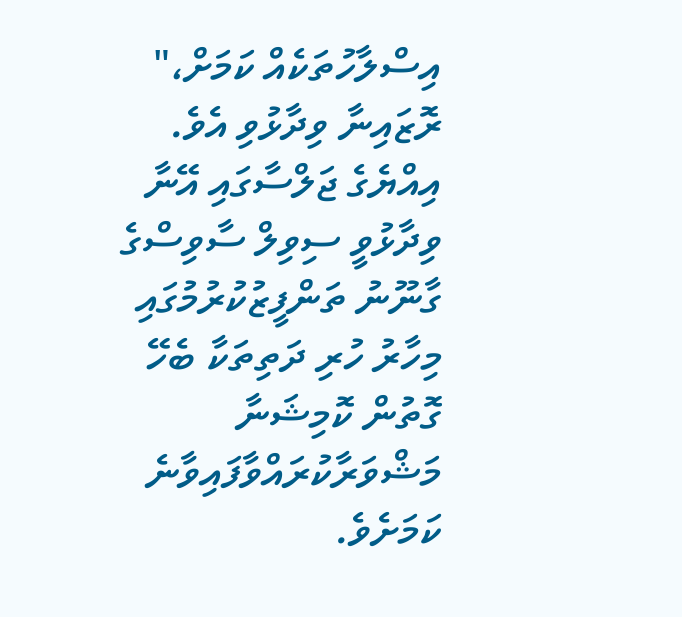އިސްލާހުތަކެއް ކަމަށް،" ރޮޒައިނާ ވިދާޅުވި އެވެ.
އިއްޔެގެ ޖަލްސާގައި އޭނާ ވިދާޅުވީ ސިވިލް ސާވިސްގެ ގާނޫނު ތަންފީޒުކުރުމުގައި މިހާރު ހުރި ދަތިތަކާ ބެހޭ ގޮތުން ކޮމިޝަނާ މަޝްވަރާކުރައްވާފައިވާނެ ކަމަށެވެ.